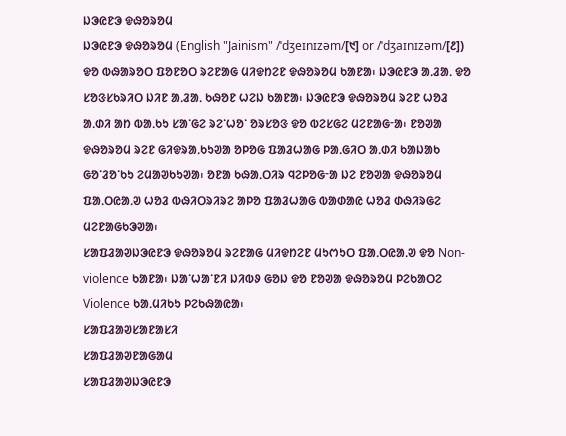ᱡᱳᱭᱱᱳ ᱫᱷᱚᱨᱚᱢ
ᱡᱳᱭᱱᱳ ᱫᱷᱚᱨᱚᱢ (English "Jainism" /ˈdʒeɪnɪzəm/[᱑] or /ˈdʒaɪnɪzəm/[᱒]) ᱫᱚ ᱵᱷᱟᱨᱚᱛ ᱯᱚᱱᱚᱛ ᱨᱮᱱᱟᱜ ᱢᱤᱫᱴᱮᱱ ᱫᱷᱚᱨᱚᱢ ᱠᱟᱱᱟ᱾ ᱡᱳᱭᱱᱳ ᱟᱹᱲᱟᱹ ᱫᱚ ᱥᱚᱝᱥᱠᱨᱤᱛ ᱡᱤᱱ ᱟᱹᱲᱟᱹ ᱠᱷᱚᱱ ᱦᱮᱡ ᱠᱟᱱᱟ᱾ ᱡᱳᱭᱱᱳ ᱫᱷᱚᱨᱚᱢ ᱨᱮᱱ ᱦᱚᱲ ᱟᱹᱰᱤ ᱟᱴ ᱵᱟᱹᱠᱩ ᱥᱟᱸᱜᱮ ᱨᱮᱸᱦᱚᱸ ᱚᱨᱥᱚᱝ ᱫᱚ ᱵᱮᱥᱜᱮ ᱢᱮᱱᱟᱜᱼᱟ᱾ ᱱᱚᱣᱟ ᱫᱷᱚᱨᱚᱢ ᱨᱮᱱ ᱜᱤᱫᱨᱟᱹᱠᱩᱣᱟ ᱚᱞᱚᱜ ᱯᱟᱲᱦᱟᱜ ᱞᱟᱹᱜᱤᱛ ᱟᱹᱰᱤ ᱠᱟᱡᱟᱠ ᱜᱚᱸᱲᱚᱸᱠᱩ ᱮᱢᱟᱣᱠᱩᱣᱟ᱾ ᱚᱱᱟ ᱠᱷᱟᱹᱛᱤᱨ ᱧᱮᱞᱚᱜᱼᱟ ᱡᱮ ᱱᱚᱣᱟ ᱫᱷᱚᱨᱚᱢ ᱯᱟᱹᱛᱭᱟᱹᱣ ᱦᱚᱲ ᱵᱷᱤᱛᱨᱤᱨᱮ ᱟᱞᱚ ᱯᱟᱲᱦᱟᱜ ᱵᱟᱰᱟᱭ ᱦᱚᱲ ᱰᱷᱤᱨᱜᱮ ᱢᱮᱱᱟᱜᱠᱳᱣᱟ᱾
ᱥᱟᱯᱲᱟᱣᱡᱳᱭᱱᱳ ᱫᱷᱚᱨᱚᱢ ᱨᱮᱱᱟᱜ ᱢᱤᱫᱴᱮᱱ ᱢᱩᱬᱩᱛ ᱯᱟᱹᱛᱭᱟᱹᱣ ᱫᱚ Non-violence ᱠᱟᱱᱟ᱾ ᱡᱟᱸᱦᱟᱸᱱᱤ ᱡᱤᱵᱽ ᱜᱚᱡ ᱫᱚ ᱱᱚᱣᱟ ᱫᱷᱚᱨᱚᱢ ᱞᱮᱠᱟᱛᱮ Violence ᱠᱟᱹᱢᱤᱠᱩ ᱞᱮᱠᱷᱟᱭᱟ᱾
ᱥᱟᱯᱲᱟᱣᱥᱟᱱᱟᱥᱤ
ᱥᱟᱯᱲᱟᱣᱱᱟᱜᱟᱢ
ᱥᱟᱯᱲᱟᱣᱡᱳᱭᱱᱳ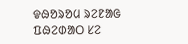ᱫᱷᱚᱨᱚᱢ ᱨᱮᱱᱟᱜ ᱯᱷᱮᱰᱟᱛ ᱥᱮ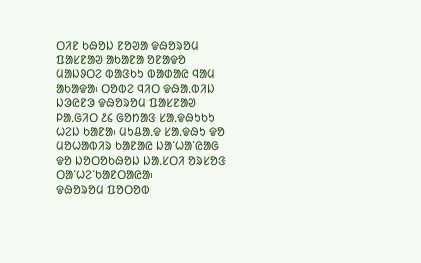ᱛᱤᱱ ᱠᱷᱚᱡ ᱱᱚᱣᱟ ᱫᱷᱚᱨᱚᱢ ᱯᱟᱥᱱᱟᱣ ᱟᱠᱟᱱᱟ ᱚᱱᱟᱫᱚ ᱢᱟᱡᱽᱛᱮ ᱵᱟᱝᱠᱩ ᱵᱟᱰᱟᱭ ᱧᱟᱢ ᱟᱠᱟᱫᱟ᱾ ᱛᱚᱵᱮ ᱧᱤᱛ ᱫᱷᱟᱹᱵᱤᱡ ᱡᱳᱭᱱᱳ ᱫᱷᱚᱨᱚᱢ ᱯᱟᱥᱱᱟᱣ ᱞᱟᱹᱜᱤᱛ ᱒᱔ ᱜᱚᱴᱟᱝ ᱥᱟᱹᱫᱷᱩᱠᱩ ᱦᱮᱡ ᱠᱟᱱᱟ᱾ ᱢᱩᱪᱟᱹᱫ ᱥᱟᱹᱫᱷᱩ ᱫᱚ ᱢᱚᱦᱟᱵᱤᱨ ᱠᱟᱱᱟᱭ ᱡᱟᱸᱦᱟᱸᱭᱟᱜ ᱫᱚ ᱡᱚᱛᱚᱠᱷᱚᱡ ᱡᱟᱹᱥᱛᱤ ᱚᱨᱥᱚᱝ ᱛᱟᱸᱦᱮᱸᱠᱟᱱᱛᱟᱭᱟ᱾
ᱫᱷᱚᱨᱚᱢ ᱯᱚᱛᱚᱵ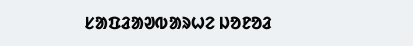ᱥᱟᱯᱲᱟᱣᱵᱟᱨᱦᱮ ᱡᱚᱱᱚᱲ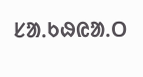ᱥᱟᱹᱠᱷᱭᱟᱹᱛ